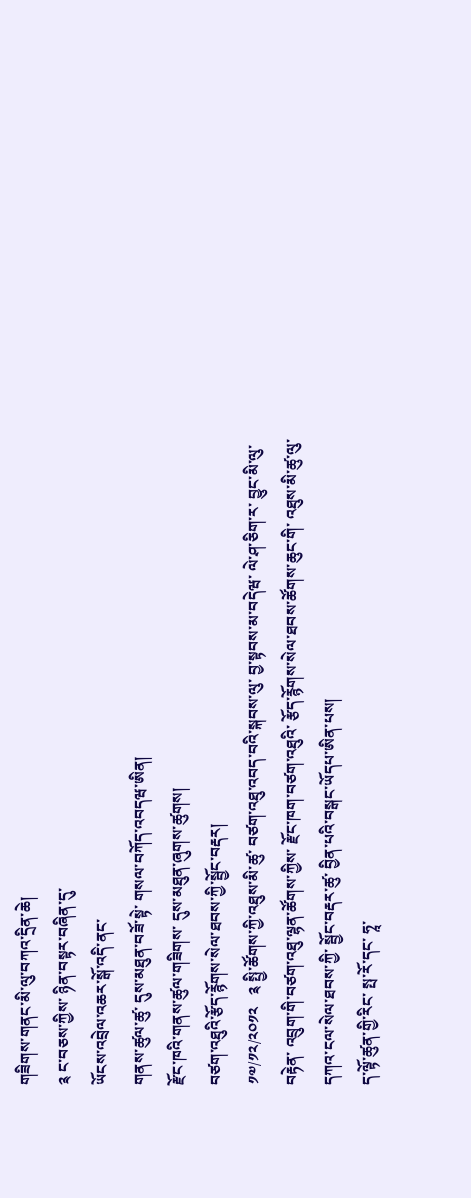གཟིགས་གནང་མི་ལུ་བཀའ་དྲིན་ཆེ།
༉ ང་བཅས་ཀྱིས་ ཉིན་བསྟར་བཞིན་དུ་
ཡོངས་འབྲེལ་འཆར་སྒོ་འདི་ནང་
གནས་ཚུལ་ཚུ་ དུས་མཐུན་བཟོ་སྟེ་ གསལ་བཀོད་འབདཝ་ཨིན།
རྫོང་ཁའི་གནས་ཚུལ་གཟིགས་ དུས་མཐུན་ཞུགས་ཚུགས།
བཙག་འཐུའི་རྩོད་རྙོགས་སེལ་ཐབས་ཀྱི་སྦྱོང་བརྡར།
༡༧/༡༢/༢༠༡༢   ༉ སྤྱི་ཚོགས་ཀྱི་འཐུས་མི་ཚུ་ བཙག་འཐུ་འབད་བའི་སྐབས་ལུ་ བྱ་སྟབས་མ་བདེཝ་ ལེ་ཤ་ཅིག་ར་ བྱུང་མི་ལུ་བརྟེན་ འབྲུག་གི་བཙག་འཐུ་ལྷན་ཚོགས་ཀྱིས་ རྫོང་ཁག་བཙག་འཐུའི་ རྩོད་རྙོགས་སེལ་ཐབས་ཚོགས་ཆུང་གི་ འཐུས་མི་ཚུ་ལུ་ དཀའ་ངལ་སེལ་ཐབས་ཀྱི་ སྦྱོང་བརྡར་ཚུ་ བྱིན་པའི་བསྒང་ཡོདཔ་ཨིན་པས།
ད་ལྟོ་ཚུན་གྱི་རིང་ སྤ་རོ་དང་ ཧཱ་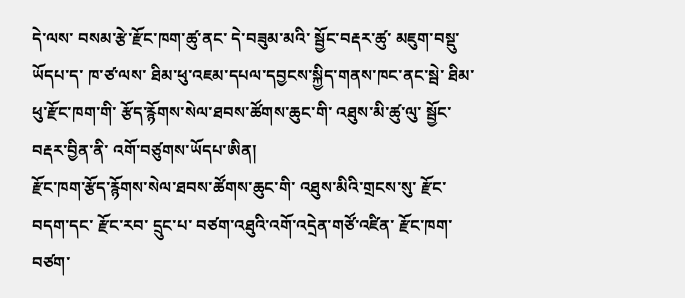དེ་ལས་ བསམ་རྩེ་རྫོང་ཁག་ཚུ་ནང་ དེ་བཟུམ་མའི་ སྦྱོང་བརྡར་ཚུ་ མཇུག་བསྡུ་ཡོདཔ་ད་ ཁ་ཙ་ལས་ ཐིམ་ཕུ་འཇམ་དཔལ་དབྱངས་སྐྱིད་གནས་ཁང་ནང་སྦེ་ ཐིམ་ཕུ་རྫོང་ཁག་གི་ རྩོད་རྙོགས་སེལ་ཐབས་ཚོགས་ཆུང་གི་ འཐུས་མི་ཚུ་ལུ་ སྦྱོང་བརྡར་བྱིན་ནི་ འགོ་བཙུགས་ཡོདཔ་ཨིན།
རྫོང་ཁག་རྩོད་རྙོགས་སེལ་ཐབས་ཚོགས་ཆུང་གི་ འཐུས་མིའི་གྲངས་སུ་ རྫོང་བདག་དང་ རྫོང་རབ་ དྲུང་པ་ བཙག་འཐུའི་འགོ་འདྲེན་གཙོ་འཛིན་ རྫོང་ཁག་བཙག་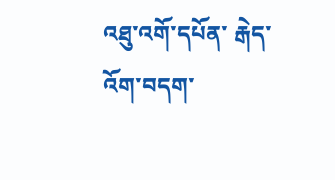འཐུ་འགོ་དཔོན་ རྒེད་འོག་བདག་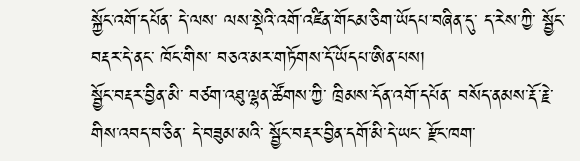སྐྱོང་འགོ་དཔོན་ དེ་ལས་ ལས་སྡེའི་འགོ་འཛིན་གོངམ་ཅིག་ཡོདཔ་བཞིན་དུ་ ད་རེས་ཀྱི་ སྦྱོང་བརྡར་དེ་ནང་ ཁོང་གིས་ བཅའ་མར་གཏོགས་དོ་ཡོདཔ་ཨིན་པས།
སྦྱོང་བརྡར་བྱིན་མི་ བཙག་འཐུ་ལྷན་ཚོགས་ཀྱི་ ཁྲིམས་དོན་འགོ་དཔོན་ བསོད་ནམས་རྡོ་རྗེ་གིས་འབད་བ་ཅིན་ དེ་བཟུམ་མའི་ སྦྱོང་བརྡར་བྱིན་དགོ་མི་དེ་ཡང་ རྫོང་ཁག་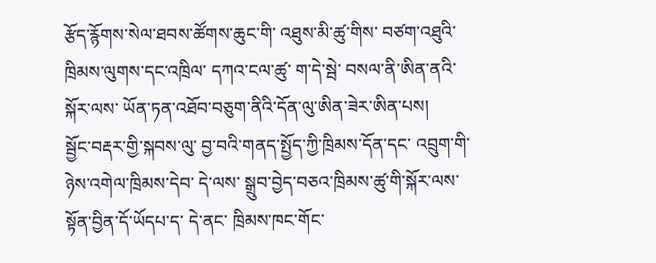རྩོད་རྙོགས་སེལ་ཐབས་ཚོགས་ཆུང་གི་ འཐུས་མི་ཚུ་གིས་ བཙག་འཐུའི་ཁྲིམས་ལུགས་དང་འཁྲིལ་ དཀའ་ངལ་ཚུ་ ག་དེ་སྦེ་ བསལ་ནི་ཨིན་ནའི་སྐོར་ལས་ ཡོན་ཏན་འཐོབ་བཅུག་ནིའི་དོན་ལུ་ཨིན་ཟེར་ཨིན་པས།
སྦྱོང་བརྡར་གྱི་སྐབས་ལུ་ བྱ་བའི་གནད་སྤྱོད་ཀྱི་ཁྲིམས་དོན་དང་ འབྲུག་གི་ཉེས་འགེལ་ཁྲིམས་དེབ་ དེ་ལས་ སྒྲུབ་བྱེད་བཅའ་ཁྲིམས་ཚུ་གི་སྐོར་ལས་ སྟོན་བྱིན་དོ་ཡོདཔ་ད་ དེ་ནང་ ཁྲིམས་ཁང་གོང་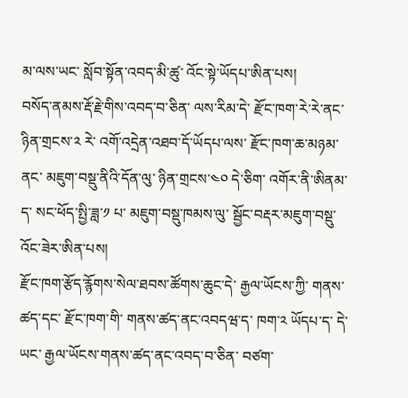མ་ལས་ཡང་ སློབ་སྟོན་འབད་མི་ཚུ་ འོང་སྟེ་ཡོདཔ་ཨིན་པས།
བསོད་ནམས་རྡོ་རྗེ་གིས་འབད་བ་ཅིན་ ལས་རིམ་དེ་ རྫོང་ཁག་རེ་རེ་ནང་ ཉིན་གྲངས་༢ རེ་ འགོ་འདྲེན་འཐབ་དོ་ཡོདཔ་ལས་ རྫོང་ཁག་ཆ་མཉམ་ནང་ མཇུག་བསྡུ་ནིའི་དོན་ལུ་ ཉིན་གྲངས་༤༠ དེ་ཅིག་ འགོར་ནི་ཨིནམ་ད་ སང་ཕོད་སྤྱི་ཟླ་༡ པ་ མཇུག་བསྡུ་ཁམས་ལུ་ སྦྱོང་བརྡར་མཇུག་བསྡུ་འོང་ཟེར་ཨིན་པས།
རྫོང་ཁག་རྩོད་རྙོགས་སེལ་ཐབས་ཚོགས་ཆུང་དེ་ རྒྱལ་ཡོངས་ཀྱི་ གནས་ཚད་དང་ རྫོང་ཁག་གི་ གནས་ཚད་ནང་འབདཝ་ད་ ཁག་༢ ཡོདཔ་ད་ དེ་ཡང་ རྒྱལ་ཡོངས་གནས་ཚད་ནང་འབད་བ་ཅིན་ བཙག་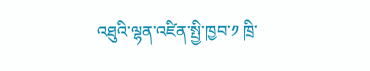འཐུའི་ལྷན་འཛིན་སྤྱི་ཁྱབ་༡ ཁྲི་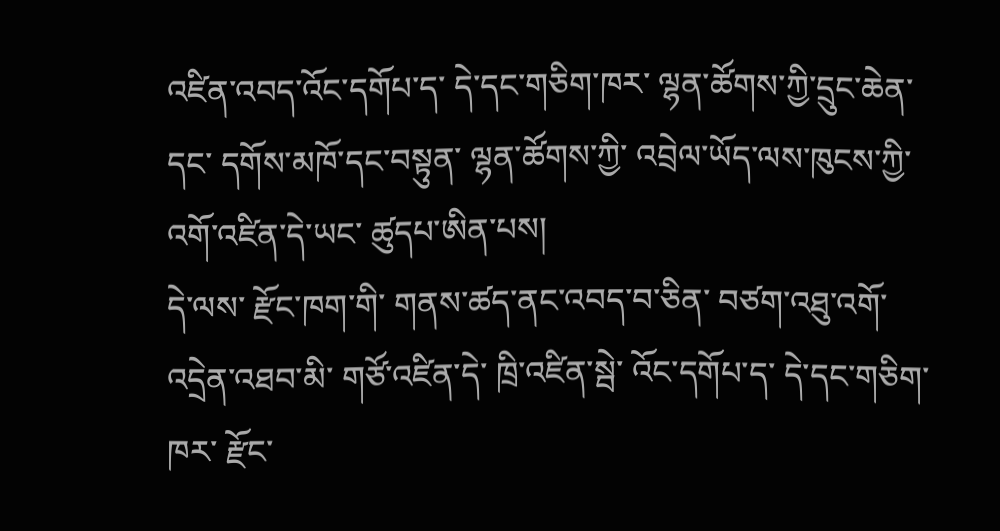འཛིན་འབད་འོང་དགོཔ་ད་ དེ་དང་གཅིག་ཁར་ ལྷན་ཚོགས་ཀྱི་དྲུང་ཆེན་དང་ དགོས་མཁོ་དང་བསྟུན་ ལྷན་ཚོགས་ཀྱི་ འབྲེལ་ཡོད་ལས་ཁུངས་ཀྱི་ འགོ་འཛིན་དེ་ཡང་ ཚུདཔ་ཨིན་པས།
དེ་ལས་ རྫོང་ཁག་གི་ གནས་ཚད་ནང་འབད་བ་ཅིན་ བཙག་འཐུ་འགོ་འདྲེན་འཐབ་མི་ གཙོ་འཛིན་དེ་ ཁྲི་འཛིན་སྦེ་ འོང་དགོཔ་ད་ དེ་དང་གཅིག་ཁར་ རྫོང་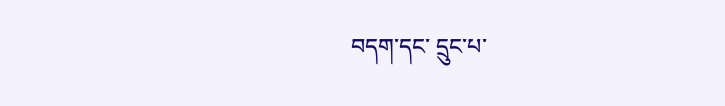བདག་དང་ དྲུང་པ་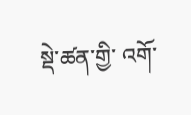སྡེ་ཚན་གྱི་ འགོ་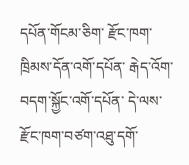དཔོན་གོངམ་ཅིག་ རྫོང་ཁག་ཁྲིམས་དོན་འགོ་དཔོན་ རྒེད་འོག་བདག་སྐྱོང་འགོ་དཔོན་ དེ་ལས་ རྫོང་ཁག་བཙག་འཐུ་དགོ་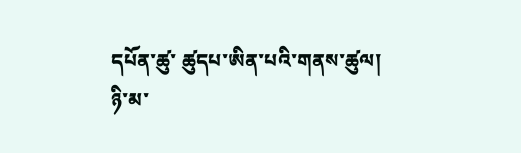དཔོན་ཚུ་ ཚུདཔ་ཨིན་པའི་གནས་ཚུལ།
ཉི་མ་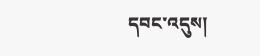དབང་འདུས།